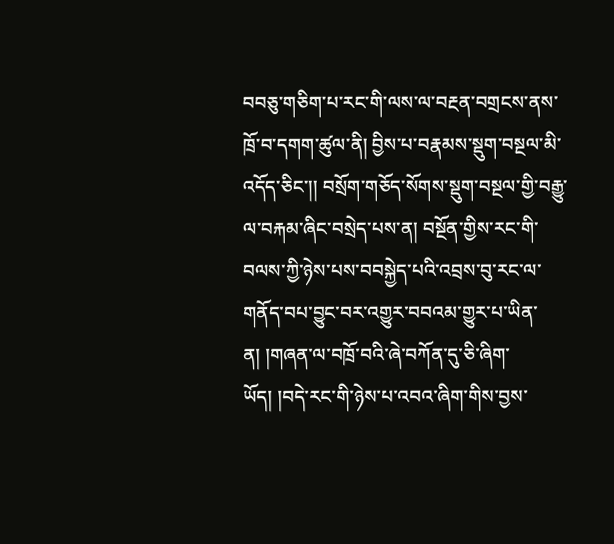བབཅུ་གཅིག་པ་རང་གི་ལས་ལ་བརྔན་བགྲངས་ནས་ཁྲོ་བ་དགག་ཚུལ་ནི། བྱིས་པ་བརྣམས་སྡུག་བསྔལ་མི་འདོད་ཅིང་།། བསྲོག་གཅོད་སོགས་སྡུག་བསྔལ་གྱི་བརྒྱུ་ལ་བརྐམ་ཞིང་བསྲེད་པས་ན། བསྔོན་གྱིས་རང་གི་བལས་ཀྱི་ཉེས་པས་བབསྐྱེད་པའི་འབྲས་བུ་རང་ལ་གནོད་བཔ་བྱུང་བར་འགྱུར་བབའམ་གྱུར་པ་ཡིན་ན། །གཞན་ལ་བཁྲོ་བའི་ཞེ་བཀོན་དུ་ཅི་ཞིག་ཡོད། །བདེ་རང་གི་ཉེས་པ་འབའ་ཞིག་གིས་བྱས་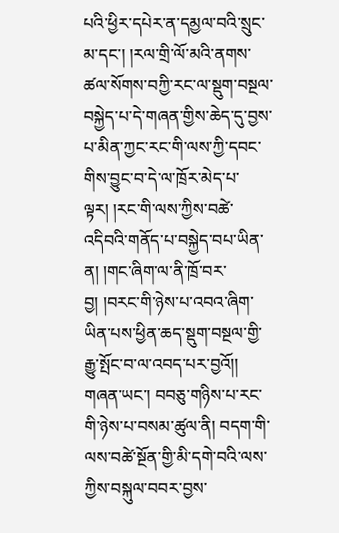པའི་ཕྱིར་དཔེར་ན་དམྱལ་བའི་སྲུང་མ་དང་། །རལ་གྲི་ལོ་མའི་ནགས་ཚལ་སོགས་བཀྱི་རང་ལ་སྡུག་བསྔལ་བསྐྱེད་པ་དེ་གཞན་གྱིས་ཆེད་དུ་བྱས་པ་མིན་ཀྱང་རང་གི་ལས་ཀྱི་དབང་གིས་བྱུང་བ་དེ་ལ་ཁྲོར་མེད་པ་ལྟར། །རང་གི་ལས་ཀྱིས་བཚེ་འདིབའི་གནོད་པ་བསྐྱེད་བཔ་ཡིན་ན། །གང་ཞིག་ལ་ནི་ཁྲོ་བར་བྱ། །བརང་གི་ཉེས་པ་འབའ་ཞིག་ཡིན་པས་ཕྱིན་ཆད་སྡུག་བསྔལ་གྱི་རྒྱུ་སྤོང་བ་ལ་འབད་པར་བྱའོ།། གཞན་ཡང་། བབཅུ་གཉིས་པ་རང་གི་ཉེས་པ་བསམ་ཚུལ་ནི། བདག་གི་ལས་བཚེ་སྔོན་གྱི་མི་དགེ་བའི་ལས་ཀྱིས་བསྐུལ་བབར་བྱས་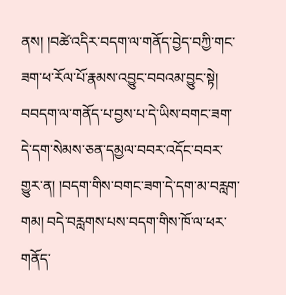ནས། །བཚེ་འདིར་བདག་ལ་གནོད་བྱེད་བཀྱི་གང་ཟག་ཕ་རོལ་པོ་རྣམས་འབྱུང་བབའམ་བྱུང་སྟེ། བབདག་ལ་གནོད་པ་བྱས་པ་དེ་ཡིས་བགང་ཟག་དེ་དག་སེམས་ཅན་དམྱལ་བབར་འདོང་བབར་གྱུར་ན། །བདག་གིས་བགང་ཟག་དེ་དག་མ་བརླག་གམ། བདེ་བརླགས་པས་བདག་གིས་ཁོ་ལ་ཕར་གནོད་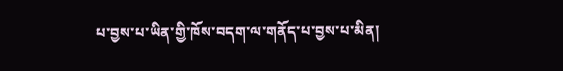པ་བྱས་པ་ཡིན་གྱི་ཁོས་བདག་ལ་གནོད་པ་བྱས་པ་མིན།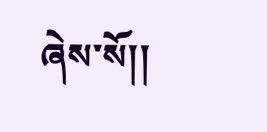ཞེས་སོ།།